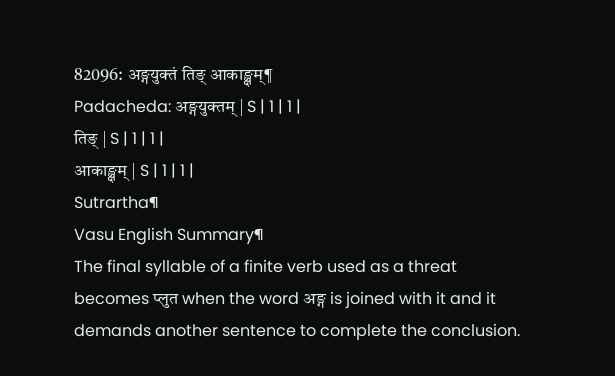82096: अङ्गयुक्तं तिङ् आकाङ्क्षम्¶
Padacheda: अङ्गयुक्तम् | S | 1 | 1 |
तिङ् | S | 1 | 1 |
आकाङ्क्षम् | S | 1 | 1 |
Sutrartha¶
Vasu English Summary¶
The final syllable of a finite verb used as a threat becomes प्लुत when the word अङ्ग is joined with it and it demands another sentence to complete the conclusion.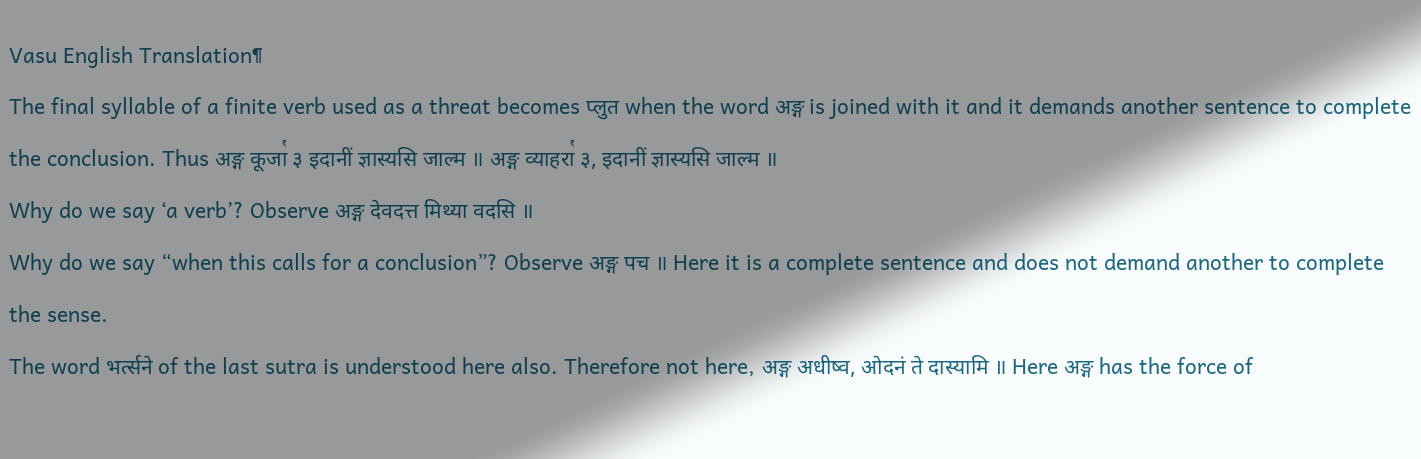Vasu English Translation¶
The final syllable of a finite verb used as a threat becomes प्लुत when the word अङ्ग is joined with it and it demands another sentence to complete the conclusion. Thus अङ्ग कूजा꣡ ३ इदानीं ज्ञास्यसि जाल्म ॥ अङ्ग व्याहरा꣡ ३, इदानीं ज्ञास्यसि जाल्म ॥
Why do we say ‘a verb’? Observe अङ्ग देवदत्त मिथ्या वदसि ॥
Why do we say “when this calls for a conclusion”? Observe अङ्ग पच ॥ Here it is a complete sentence and does not demand another to complete the sense.
The word भर्त्सने of the last sutra is understood here also. Therefore not here, अङ्ग अधीष्व, ओदनं ते दास्यामि ॥ Here अङ्ग has the force of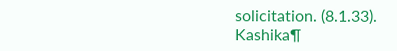solicitation. (8.1.33).
Kashika¶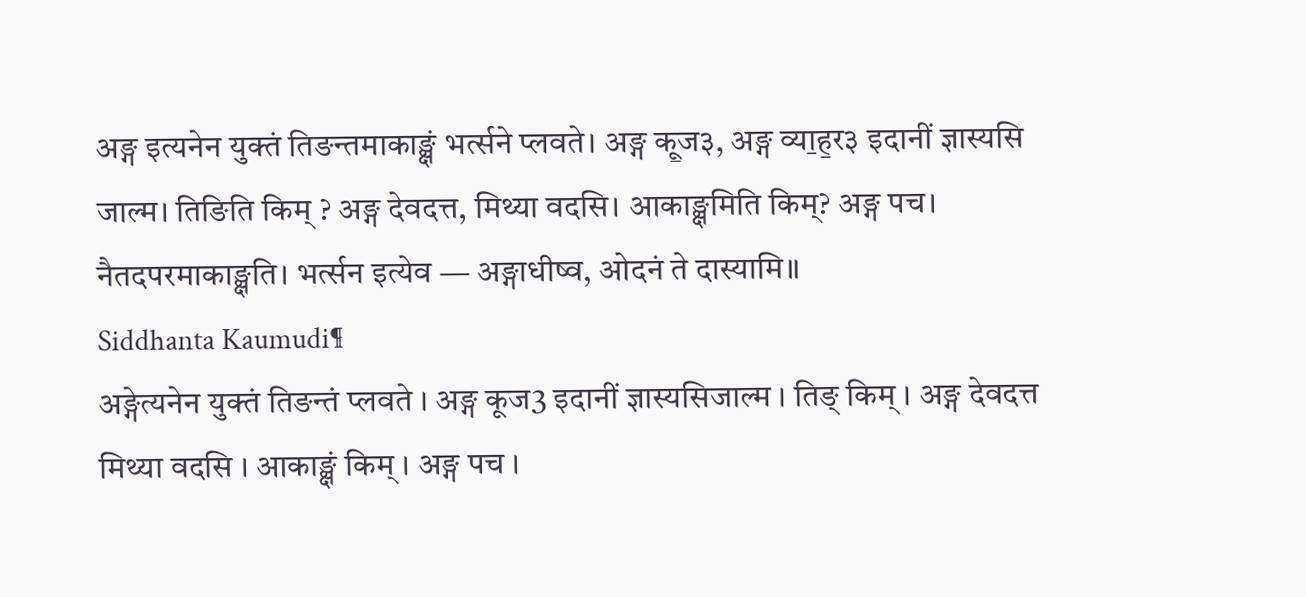अङ्ग इत्यनेन युक्तं तिङन्तमाकाङ्क्षं भर्त्सने प्लवते। अङ्ग कू॒ज३, अङ्ग व्या॒ह॒र३ इदानीं ज्ञास्यसि जाल्म। तिङिति किम् ? अङ्ग देवदत्त, मिथ्या वदसि। आकाङ्क्षमिति किम्? अङ्ग पच। नैतदपरमाकाङ्क्षति। भर्त्सन इत्येव — अङ्गाधीष्व, ओदनं ते दास्यामि॥
Siddhanta Kaumudi¶
अङ्गेत्यनेन युक्तं तिङन्तं प्लवते । अङ्ग कूज3 इदानीं ज्ञास्यसिजाल्म । तिङ् किम् । अङ्ग देवदत्त मिथ्या वदसि । आकाङ्क्षं किम् । अङ्ग पच ।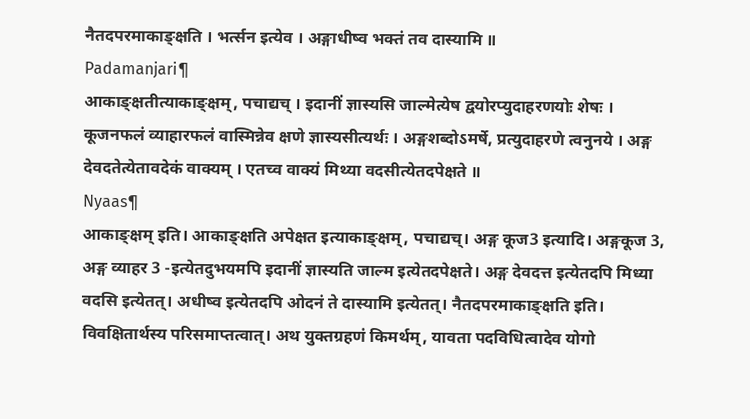नैतदपरमाकाङ्क्षति । भर्त्सन इत्येव । अङ्गाधीष्व भक्तं तव दास्यामि ॥
Padamanjari¶
आकाङ्क्षतीत्याकाङ्क्षम्, पचाद्यच् । इदानीं ज्ञास्यसि जाल्मेत्येष द्वयोरप्युदाहरणयोः शेषः । कूजनफलं व्याहारफलं वास्मिन्नेव क्षणे ज्ञास्यसीत्यर्थः । अङ्गशब्दोऽमर्षे, प्रत्युदाहरणे त्वनुनये । अङ्ग देवदतेत्येतावदेकं वाक्यम् । एतच्व वाक्यं मिथ्या वदसीत्येतदपेक्षते ॥
Nyaas¶
आकाङ्क्षम् इति। आकाङ्क्षति अपेक्षत इत्याकाङ्क्षम्, पचाद्यच्। अङ्ग कूज3 इत्यादि। अङ्गकूज 3, अङ्ग व्याहर 3 -इत्येतदुभयमपि इदानीं ज्ञास्यति जाल्म इत्येतदपेक्षते। अङ्ग देवदत्त इत्येतदपि मिध्या वदसि इत्येतत्। अधीष्व इत्येतदपि ओदनं ते दास्यामि इत्येतत्। नैतदपरमाकाङ्क्षति इति। विवक्षितार्थस्य परिसमाप्तत्वात्। अथ युक्तग्रहणं किमर्थम्, यावता पदविधित्वादेव योगो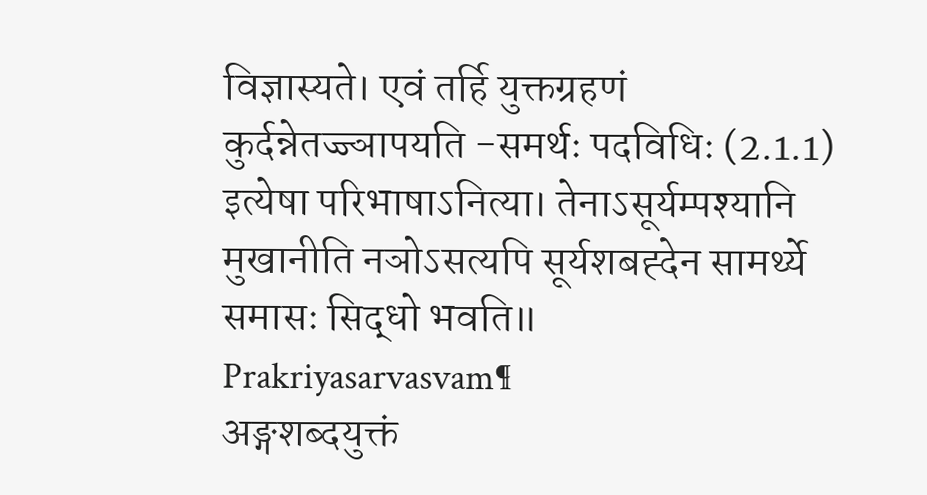विज्ञास्यते। एवं तर्हि युक्तग्रहणं कुर्दन्नेतज्ज्ञापयति -समर्थः पदविधिः (2.1.1) इत्येषा परिभाषाऽनित्या। तेनाऽसूर्यम्पश्यानि मुखानीति नञोऽसत्यपि सूर्यशबह्देन सामर्थ्ये समासः सिद्धो भवति॥
Prakriyasarvasvam¶
अङ्गशब्दयुक्तं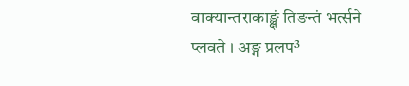वाक्यान्तराकाङ्क्षं तिङन्तं भर्त्सने प्लवते । अङ्ग प्रलप³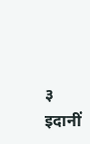३ इदानीं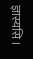ज्ञास्यसि ।